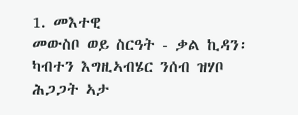1. መእተዊ
መውስቦ ወይ ስርዓት - ቃል ኪዳን፡ ካብተን እግዚኣብሄር ንሰብ ዝሃቦ ሕጋጋት ኣታ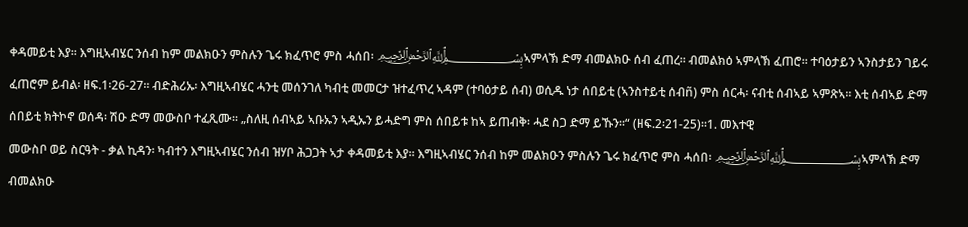ቀዳመይቲ እያ። እግዚኣብሄር ንሰብ ከም መልክዑን ምስሉን ጌሩ ክፈጥሮ ምስ ሓሰበ፡ ﷽ኣምላኽ ድማ ብመልክዑ ሰብ ፈጠረ። ብመልክዕ ኣምላኽ ፈጠሮ። ተባዕታይን ኣንስታይን ገይሩ ፈጠሮም ይብል፡ ዘፍ.1፡26-27። ብድሕሪኡ፡ እግዚኣብሄር ሓንቲ መሰንገለ ካብቲ መመርታ ዝተፈጥረ ኣዳም (ተባዕታይ ሰብ) ወሲዱ ነታ ሰበይቲ (ኣንስተይቲ ሰብñ) ምስ ሰርሓ፡ ናብቲ ሰብኣይ ኣምጽኣ። እቲ ሰብኣይ ድማ ሰበይቲ ክትኮኖ ወሰዳ፡ ሽዑ ድማ መውስቦ ተፈጺሙ። „ስለዚ ሰብኣይ ኣቡኡን ኣዲኡን ይሓድግ ምስ ሰበይቱ ከኣ ይጠብቅ፡ ሓደ ስጋ ድማ ይኹን።“ (ዘፍ.2፡21-25)።1. መእተዊ
መውስቦ ወይ ስርዓት - ቃል ኪዳን፡ ካብተን እግዚኣብሄር ንሰብ ዝሃቦ ሕጋጋት ኣታ ቀዳመይቲ እያ። እግዚኣብሄር ንሰብ ከም መልክዑን ምስሉን ጌሩ ክፈጥሮ ምስ ሓሰበ፡ ﷽ኣምላኽ ድማ ብመልክዑ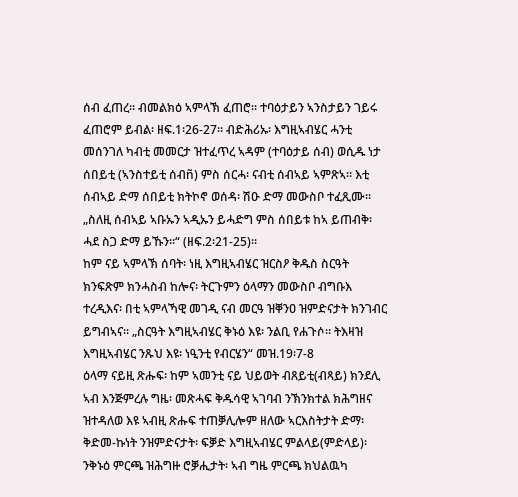ሰብ ፈጠረ። ብመልክዕ ኣምላኽ ፈጠሮ። ተባዕታይን ኣንስታይን ገይሩ ፈጠሮም ይብል፡ ዘፍ.1፡26-27። ብድሕሪኡ፡ እግዚኣብሄር ሓንቲ መሰንገለ ካብቲ መመርታ ዝተፈጥረ ኣዳም (ተባዕታይ ሰብ) ወሲዱ ነታ ሰበይቲ (ኣንስተይቲ ሰብñ) ምስ ሰርሓ፡ ናብቲ ሰብኣይ ኣምጽኣ። እቲ ሰብኣይ ድማ ሰበይቲ ክትኮኖ ወሰዳ፡ ሽዑ ድማ መውስቦ ተፈጺሙ። „ስለዚ ሰብኣይ ኣቡኡን ኣዲኡን ይሓድግ ምስ ሰበይቱ ከኣ ይጠብቅ፡ ሓደ ስጋ ድማ ይኹን።“ (ዘፍ.2፡21-25)።
ከም ናይ ኣምላኽ ሰባት፡ ነዚ እግዚኣብሄር ዝርስዖ ቅዱስ ስርዓት ክንፍጽም ክንሓስብ ከሎና፡ ትርጉምን ዕላማን መውስቦ ብግቡእ ተረዲእና፡ በቲ ኣምላኻዊ መገዲ ናብ መርዓ ዝቐንዐ ዝምድናታት ክንገብር ይግብኣና። „ስርዓት እግዚኣብሄር ቅኑዕ እዩ፡ ንልቢ የሐጉሶ። ትእዛዝ እግዚኣብሄር ንጹህ እዩ፡ ነዒንቲ የብርሄን“ መዝ.19፡7-8
ዕላማ ናይዚ ጽሑፍ፡ ከም ኣመንቲ ናይ ህይወት ብጸይቲ(ብጻይ) ክንደሊ ኣብ እንጅምረሉ ግዜ፡ መጽሓፍ ቅዱሳዊ ኣገባብ ንኽንክተል ክሕግዘና ዝተዳለወ እዩ ኣብዚ ጽሑፍ ተጠቓሊሎም ዘለው ኣርእስትታት ድማ፡ ቅድመ-ኩነት ንዝምድናታት፡ ፍቓድ እግዚኣብሄር ምልላይ(ምድላይ)፡ ንቅኑዕ ምርጫ ዝሕግዙ ሮቓሒታት፡ ኣብ ግዜ ምርጫ ክህልዉካ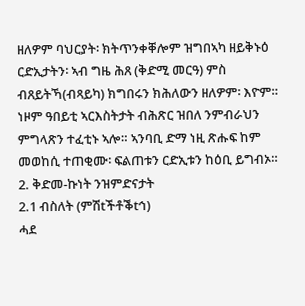ዘለዎም ባህርያት፡ ክትጥንቀቐሎም ዝግበኣካ ዘይቅኑዕ ርድኢታትን፡ ኣብ ግዜ ሕጸ (ቅድሚ መርዓ) ምስ ብጸይትኻ(ብጻይካ) ክግበሩን ክሕለውን ዘለዎም፡ እዮም። ነዞም ዓበይቲ ኣርእስትታት ብሕጽር ዝበለ ንምብራህን ምግላጽን ተፈቲኑ ኣሎ። ኣንባቢ ድማ ነዚ ጽሑፍ ከም መወከሲ ተጠቂሙ፡ ፍልጠቱን ርድኢቱን ከዕቢ ይግብኦ።
2. ቅድመ-ኩነት ንዝምድናታት
2.1 ብስለት (ምሽtችቶቕtኅ)
ሓደ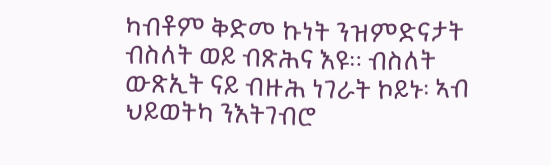ካብቶም ቅድመ ኩነት ንዝምድናታት ብስለት ወይ ብጽሕና እዩ። ብስለት ውጽኢት ናይ ብዙሕ ነገራት ኮይኑ፡ ኣብ ህይወትካ ንእትገብሮ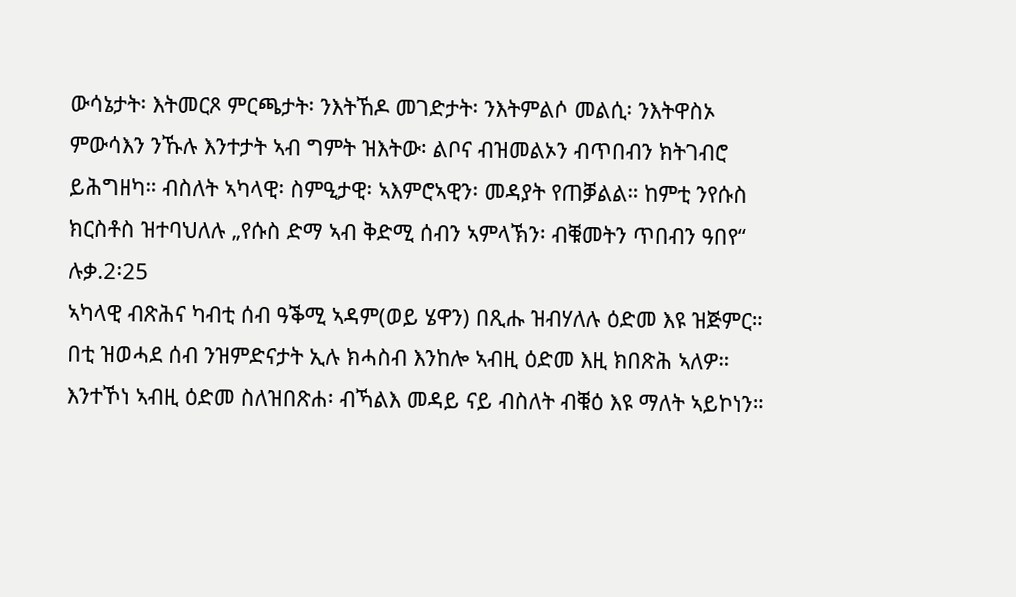ውሳኔታት፡ እትመርጾ ምርጫታት፡ ንእትኸዶ መገድታት፡ ንእትምልሶ መልሲ፡ ንእትዋስኦ ምውሳእን ንኹሉ እንተታት ኣብ ግምት ዝእትው፡ ልቦና ብዝመልኦን ብጥበብን ክትገብሮ ይሕግዘካ። ብስለት ኣካላዊ፡ ስምዒታዊ፡ ኣእምሮኣዊን፡ መዳያት የጠቓልል። ከምቲ ንየሱስ ክርስቶስ ዝተባህለሉ „የሱስ ድማ ኣብ ቅድሚ ሰብን ኣምላኽን፡ ብቑመትን ጥበብን ዓበየ“ ሉቃ.2፡25
ኣካላዊ ብጽሕና ካብቲ ሰብ ዓቕሚ ኣዳም(ወይ ሄዋን) በጺሑ ዝብሃለሉ ዕድመ እዩ ዝጅምር። በቲ ዝወሓደ ሰብ ንዝምድናታት ኢሉ ክሓስብ እንከሎ ኣብዚ ዕድመ እዚ ክበጽሕ ኣለዎ። እንተኾነ ኣብዚ ዕድመ ስለዝበጽሐ፡ ብኻልእ መዳይ ናይ ብስለት ብቑዕ እዩ ማለት ኣይኮነን።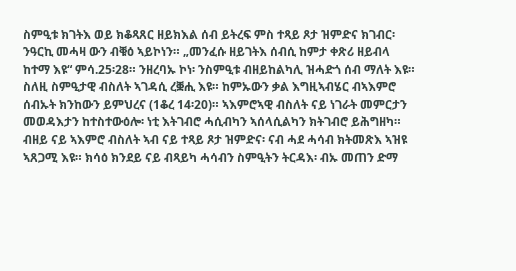ስምዒቱ ክገትእ ወይ ክቆጻጸር ዘይክእል ሰብ ይትረፍ ምስ ተጻይ ጾታ ዝምድና ክገብር፡ ንዓርኪ መሓዛ ውን ብቑዕ ኣይኮነን። „መንፈሱ ዘይገትእ ሰብሲ ከምታ ቀጽሪ ዘይብላ ከተማ እዩ“ ምሳ.25፡28። ንዘረባኡ ኮነ፡ ንስምዒቱ ብዘይከልካሊ ዝሓድጎ ሰብ ማለት እዩ። ስለዚ ስምዒታዊ ብስለት ኣገዳሲ ረቛሒ እዩ። ከምኡውን ቃል እግዚኣብሄር ብኣእምሮ ሰብኡት ክንከውን ይምህረና (1ቆረ 14፡20)። ኣእምሮኣዊ ብስለት ናይ ነገራት መምርታን መወዳእታን ከተስተውዕሎ፡ ነቲ እትገብሮ ሓሲብካን ኣሰላሲልካን ክትገብሮ ይሕግዘካ። ብዘይ ናይ ኣእምሮ ብስለት ኣብ ናይ ተጻይ ጾታ ዝምድና፡ ናብ ሓደ ሓሳብ ክትመጽእ ኣዝዩ ኣጸጋሚ እዩ። ክሳዕ ክንደይ ናይ ብጻይካ ሓሳብን ስምዒትን ትርዳእ፡ ብኡ መጠን ድማ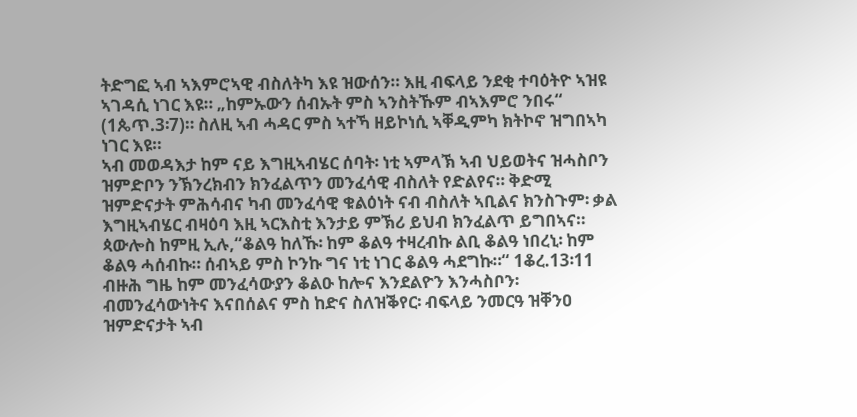ትድግፎ ኣብ ኣእምሮኣዊ ብስለትካ እዩ ዝውሰን። እዚ ብፍላይ ንደቂ ተባዕትዮ ኣዝዩ ኣገዳሲ ነገር እዩ። „ከምኡውን ሰብኡት ምስ ኣንስትኹም ብኣእምሮ ንበሩ“ (1ጴጥ.3፡7)። ስለዚ ኣብ ሓዳር ምስ ኣተኻ ዘይኮነሲ ኣቐዲምካ ክትኮኖ ዝግበኣካ ነገር እዩ።
ኣብ መወዳእታ ከም ናይ እግዚኣብሄር ሰባት፡ ነቲ ኣምላኽ ኣብ ህይወትና ዝሓስቦን ዝምድቦን ንኽንረክብን ክንፈልጥን መንፈሳዊ ብስለት የድልየና። ቅድሚ ዝምድናታት ምሕሳብና ካብ መንፈሳዊ ቁልዕነት ናብ ብስለት ኣቢልና ክንስጉም፡ ቃል እግዚኣብሄር ብዛዕባ እዚ ኣርእስቲ እንታይ ምኽሪ ይህብ ክንፈልጥ ይግበኣና። ጳውሎስ ከምዚ ኢሉ,“ቆልዓ ከለኹ፡ ከም ቆልዓ ተዛረብኩ ልቢ ቆልዓ ነበረኒ፡ ከም ቆልዓ ሓሰብኩ። ሰብኣይ ምስ ኮንኩ ግና ነቲ ነገር ቆልዓ ሓደግኩ።“ 1ቆረ.13፡11
ብዙሕ ግዜ ከም መንፈሳውያን ቆልዑ ከሎና እንደልዮን እንሓስቦን፡ ብመንፈሳውነትና እናበሰልና ምስ ከድና ስለዝቕየር፡ ብፍላይ ንመርዓ ዝቐንዐ ዝምድናታት ኣብ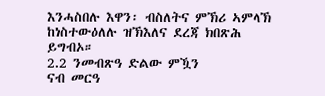እንሓስበሉ እዋን፡ ብስለትና ምኽሪ ኣምላኽ ከነስተውዕለሉ ዝኽእለና ደረጃ ክበጽሕ ይግብኦ።
2.2 ንመብጽዓ ድልው ምዃን
ናብ መርዓ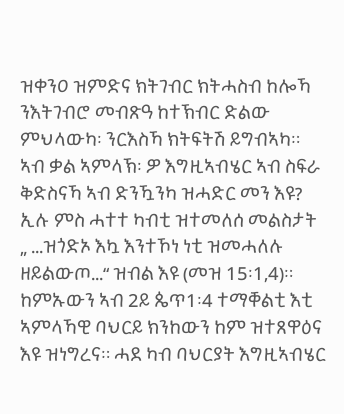ዝቀንዐ ዝምድና ክትገብር ክትሓስብ ከሎኻ ንእትገብሮ መብጽዓ ከተኽብር ድልው ምህላውካ፡ ንርእስኻ ክትፍትሽ ይግብኣካ። ኣብ ቃል ኣምላኽ፡ ዎ እግዚኣብሄር ኣብ ስፍራ ቅድስናኻ ኣብ ድንዃንካ ዝሓድር መን እዩ? ኢሉ ምስ ሓተተ ካብቲ ዝተመለሰ መልስታት „ ...ዝጎድኦ እኳ እንተኾነ ነቲ ዝመሓለሉ ዘይልውጦ...“ ዝብል እዩ (መዝ 15፡1,4)። ከምኡውን ኣብ 2ይ ጴጥ1፡4 ተማቐልቲ እቲ ኣምላኻዊ ባህርይ ክንከውን ከም ዝተጸዋዕና እዩ ዝነግረና። ሓደ ካብ ባህርያት እግዚኣብሄር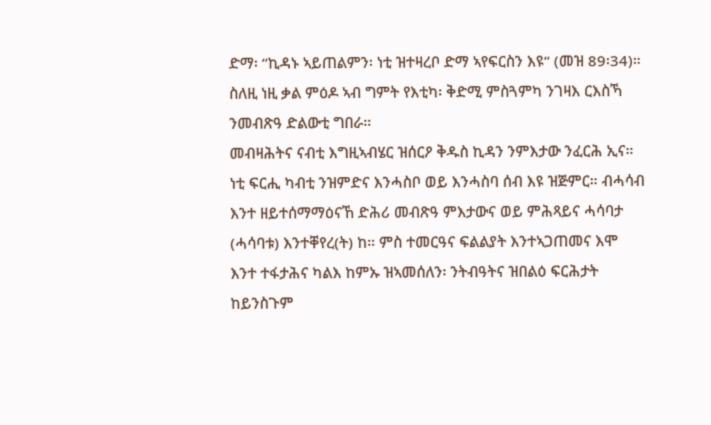ድማ፡ “ኪዳኑ ኣይጠልምን፡ ነቲ ዝተዛረቦ ድማ ኣየፍርስን እዩ“ (መዝ 89፡34)። ስለዚ ነዚ ቃል ምዕዶ ኣብ ግምት የእቲካ፡ ቅድሚ ምስጓምካ ንገዛእ ርእስኻ ንመብጽዓ ድልውቲ ግበራ።
መብዛሕትና ናብቲ እግዚኣብሄር ዝሰርዖ ቅዱስ ኪዳን ንምእታው ንፈርሕ ኢና። ነቲ ፍርሒ ካብቲ ንዝምድና እንሓስቦ ወይ እንሓስባ ሰብ እዩ ዝጅምር። ብሓሳብ እንተ ዘይተሰማማዕናኸ ድሕሪ መብጽዓ ምእታውና ወይ ምሕጻይና ሓሳባታ (ሓሳባቱ) እንተቐየረ(ት) ከ። ምስ ተመርዓና ፍልልያት እንተኣጋጠመና እሞ እንተ ተፋታሕና ካልእ ከምኡ ዝኣመሰለን፡ ንትብዓትና ዝበልዕ ፍርሕታት ከይንስጉም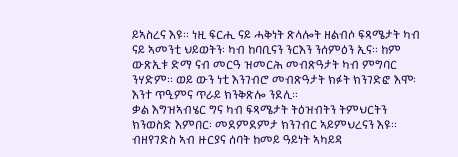ይኣስረና እዩ። ነዚ ፍርሒ ናይ ሓቅነት ጽላሎት ዘልብሶ ፍጻሜታት ካብ ናይ ኣመንቲ ህይወትን፡ ካብ ከባቢናን ንርእን ንሰምዕን ኢና። ከም ውጽኢቱ ድማ ናብ መርዓ ዝመርሕ መብጽዓታት ካብ ምግባር ንሃድም። ወይ ውን ነቲ እንገብሮ መብጽዓታት ክፉት ክንገድፎ እሞ፡ እንተ ጥዒምና ጥራይ ክንቅጽሎ ንደሊ።
ቃል እግዝኣብሄር ግና ካብ ፍጻሜታት ትዕዝብትን ትምህርትን ክንወስድ እምበር፡ መደምደምታ ክንገብር ኣይምህረናን እዩ። ብዘየገድስ ኣብ ዙርያና ሰባት ከመይ ዓይነት ኣካይዳ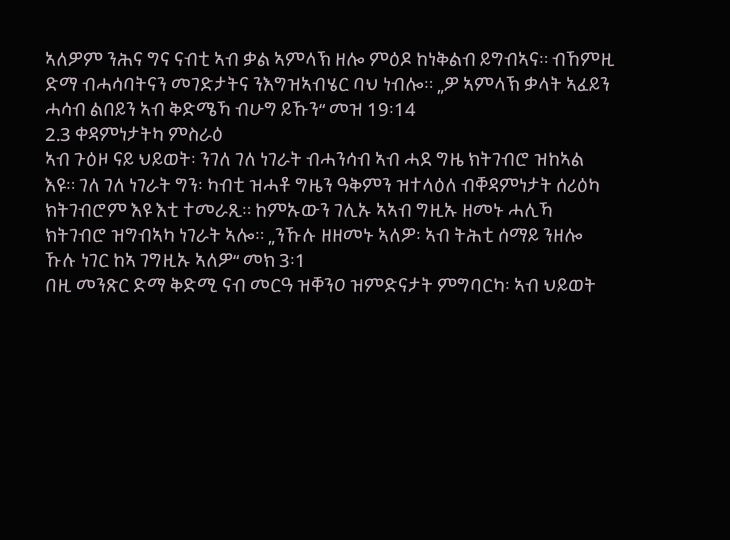ኣለዎም ንሕና ግና ናብቲ ኣብ ቃል ኣምላኽ ዘሎ ምዕዶ ከነቅልብ ይግብኣና። ብኸምዚ ድማ ብሓሳባትናን መገድታትና ንእግዝኣብሄር ባህ ነብሎ። „ዎ ኣምላኽ ቃላት ኣፈይን ሓሳብ ልበይን ኣብ ቅድሜኻ ብሁግ ይኹን“ መዝ 19፡14
2.3 ቀዳምነታትካ ምስራዕ
ኣብ ጉዕዞ ናይ ህይወት፡ ንገለ ገለ ነገራት ብሓንሳብ ኣብ ሓደ ግዜ ክትገብሮ ዝከኣል እዩ። ገለ ገለ ነገራት ግን፡ ካብቲ ዝሓቶ ግዜን ዓቅምን ዝተላዕለ ብቐዳምነታት ሰሪዕካ ክትገብሮም እዩ እቲ ተመራጺ። ከምኡውን ገሊኡ ኣኣብ ግዚኡ ዘመኑ ሓሊኻ ክትገብሮ ዝግብኣካ ነገራት ኣሎ። „ንኹሉ ዘዘመኑ ኣለዎ፡ ኣብ ትሕቲ ሰማይ ንዘሎ ኹሉ ነገር ከኣ ገግዚኡ ኣለዎ“ መክ 3፡1
በዚ መንጽር ድማ ቅድሚ ናብ መርዓ ዝቐንዐ ዝምድናታት ምግባርካ፡ ኣብ ህይወት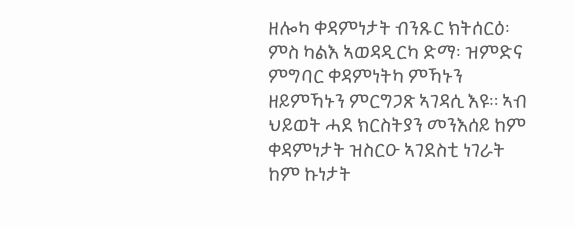ዘሎካ ቀዳምነታት ብንጹር ክትሰርዕ፡ ምስ ካልእ ኣወዳዲርካ ድማ፡ ዝምድና ምግባር ቀዳምነትካ ምኻኑን ዘይምኻኑን ምርግጋጽ ኣገዳሲ እዩ። ኣብ ህይወት ሓደ ክርስትያን መንእሰይ ከም ቀዳምነታት ዝስርዑ ኣገደስቲ ነገራት ከም ኩነታት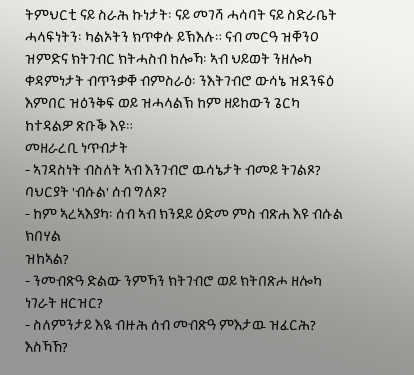ትምህርቲ ናይ ስራሕ ኩነታት፡ ናይ መገሻ ሓሳባት ናይ ስድራቤት ሓላፍነትን፡ ካልኦትን ክጥቀሱ ይኽእሉ። ናብ መርዓ ዝቐንዐ ዝምድና ክትገብር ክትሓስብ ከሎኻ፡ ኣብ ህይወት ንዘሎካ ቀዳምነታት ብጥንቃቐ ብምስራዕ፡ ንእትገብሮ ውሳኔ ዝደንፍዕ እምበር ዝዕንቅፍ ወይ ዝሓላልኽ ከም ዘይከውን ጌርካ ከተዳልዎ ጽቡቕ እዩ።
መዘራረቢ ነጥብታት
- ኣገዳስነት ብስለት ኣብ እንገብሮ ዉሳኔታት ብመይ ትገልጾ? ባህርያት 'ብሱል' ሰብ ግለጾ?
- ከም ኣረኣእያካ፡ ሰብ ኣብ ክንደይ ዕድመ ምስ ብጽሐ እዩ ብሱል ክበሃል
ዝከኣል?
- ንመብጽዓ ድልው ንምኻን ክትገብሮ ወይ ክትበጽሖ ዘሎካ ነገራት ዘርዝር?
- ስለምንታይ እዪ ብዙሕ ሰብ መብጽዓ ምእታዉ ዝፈርሕ? እስኻኸ?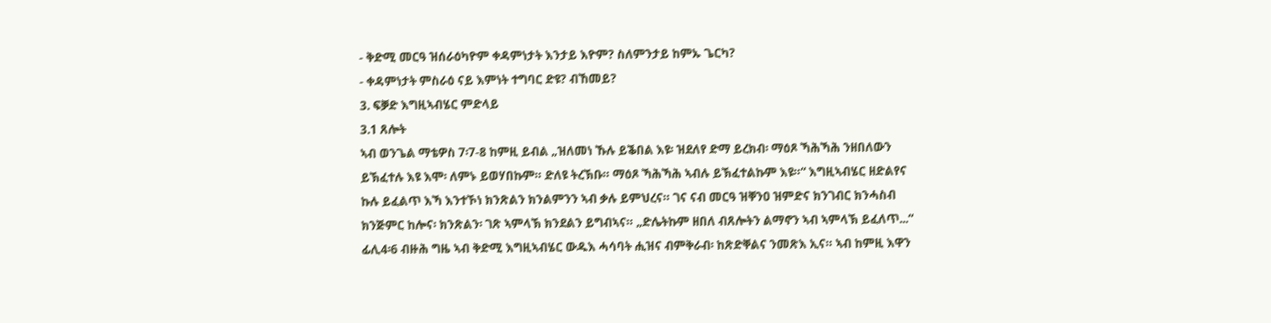- ቅድሚ መርዓ ዝሰራዕካዮም ቀዳምነታት እንታይ እዮም? ስለምንታይ ከምኡ ጌርካ?
- ቀዳምነታት ምስራዕ ናይ እምነት ተግባር ድዩ? ብኸመይ?
3. ፍቓድ እግዚኣብሄር ምድላይ
3.1 ጸሎት
ኣብ ወንጌል ማቴዎስ 7፡7-8 ከምዚ ይብል „ዝለመነ ኹሉ ይቕበል እዩ፡ ዝደለየ ድማ ይረክብ፡ ማዕጾ ኻሕኻሕ ንዘበለውን ይኽፈተሉ እዩ እሞ፡ ለምኑ ይወሃበኩም። ድለዩ ትረኽቡ። ማዕጾ ኻሕኻሕ ኣብሉ ይኽፈተልኩም እዩ።“ እግዚኣብሄር ዘድልየና ኩሉ ይፈልጥ እኻ እንተኾነ ክንጽልን ክንልምንን ኣብ ቃሉ ይምህረና። ገና ናብ መርዓ ዝቐንዐ ዝምድና ክንገብር ክንሓስብ ክንጅምር ከሎና፡ ክንጽልን፡ ገጽ ኣምላኽ ክንደልን ይግብኣና። „ድሌትኩም ዘበለ ብጸሎትን ልማኖን ኣብ ኣምላኽ ይፈለጥ...“ ፊሊ4፡6 ብዙሕ ግዜ ኣብ ቅድሚ እግዚኣብሄር ውዱእ ሓሳባት ሒዝና ብምቅራብ፡ ከጽድቐልና ንመጽእ ኢና። ኣብ ከምዚ እዋን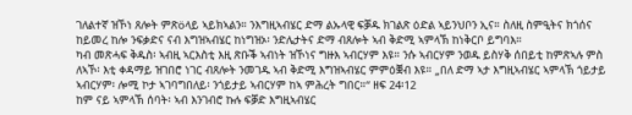ገለልተኛ ዝኾነ ጸሎት ምጽöላይ ኣይክኣልን። ንእግዚኣብሄር ድማ ልኡላዊ ፍቓዱ ክገልጽ ዕድል ኣይንህቦን ኢና። ስለዚ ስምዒትና ክጎሰና ከይመረ ከሎ ንፍቃድና ናብ እግዝኣብሄር ከነግዝኦ፡ ንድሌታትና ድማ ብጸሎት ኣብ ቅድሚ ኣምላኽ ከነቅርቦ ይግባእ።
ካብ መጽሓፍ ቅዱስ፡ ኣብዚ ኣርእስቲ እዚ ጽቡቕ ኣብነት ዝኾነና ግዙእ ኣብርሃም እዩ። ንሱ ኣብርሃም ንወዱ ይስሃቅ ሰበይቲ ከምጽኣሉ ምስ ለኣኾ፡ እቲ ቀዳማይ ዝገበሮ ነገር ብጸሎት ንመገዱ ኣብ ቅድሚ እግዝኣብሄር ምምዕቛብ እዩ። „በለ ድማ ኣታ እግዚኣብሄር ኣምላኽ ጎይታይ ኣብርሃም፡ ሎሚ ኮታ ኣገባግበለይ፡ ንጎይታይ ኣብርሃም ከኣ ምሕረት ግበር።“ ዘፍ 24፡12
ከም ናይ ኣምላኽ ሰባት፡ ኣብ እንገብሮ ኩሉ ፍቓድ እግዚኣብሄር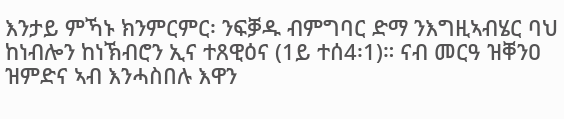እንታይ ምኻኑ ክንምርምር፡ ንፍቓዱ ብምግባር ድማ ንእግዚኣብሄር ባህ ከነብሎን ከነኽብሮን ኢና ተጸዊዕና (1ይ ተሰ4፡1)። ናብ መርዓ ዝቐንዐ ዝምድና ኣብ እንሓስበሉ እዋን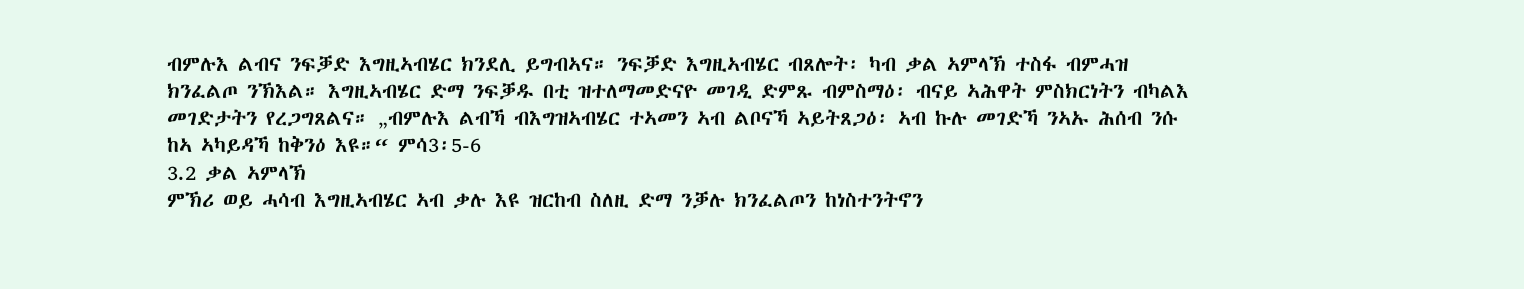ብምሉእ ልብና ንፍቓድ እግዚኣብሄር ክንደሊ ይግብኣና። ንፍቓድ እግዚኣብሄር ብጸሎት፡ ካብ ቃል ኣምላኽ ተስፋ ብምሓዝ ክንፈልጦ ንኽእል። እግዚኣብሄር ድማ ንፍቓዱ በቲ ዝተለማመድናዮ መገዲ ድምጹ ብምስማዕ፡ ብናይ ኣሕዋት ምስክርነትን ብካልእ መገድታትን የረጋግጸልና። „ብምሉእ ልብኻ ብእግዝኣብሄር ተኣመን ኣብ ልቦናኻ ኣይትጸጋዕ፡ ኣብ ኩሉ መገድኻ ንኣኡ ሕሰብ ንሱ ከኣ ኣካይዳኻ ከቅንዕ እዩ።“ ምሳ3፡5-6
3.2 ቃል ኣምላኽ
ምኽሪ ወይ ሓሳብ እግዚኣብሄር ኣብ ቃሉ እዩ ዝርከብ ስለዚ ድማ ንቓሉ ክንፈልጦን ከነስተንትኖን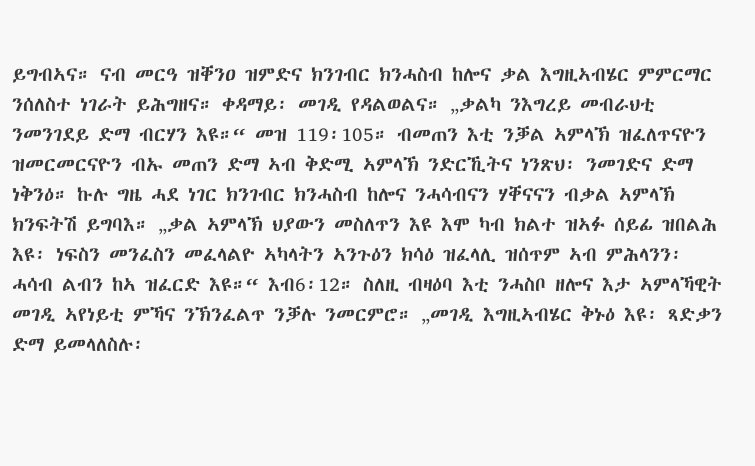ይግብኣና። ናብ መርዓ ዝቐንዐ ዝምድና ክንገብር ክንሓስብ ከሎና ቃል እግዚኣብሄር ምምርማር ንሰለስተ ነገራት ይሕግዘና። ቀዳማይ፡ መገዲ የዳልወልና። „ቃልካ ንእግረይ መብራህቲ ንመንገደይ ድማ ብርሃን እዩ።“ መዝ 119፡105። ብመጠን እቲ ንቓል ኣምላኽ ዝፈለጥናዮን ዝመርመርናዮን ብኡ መጠን ድማ ኣብ ቅድሚ ኣምላኽ ንድርኺትና ነንጽህ፡ ንመገድና ድማ ነቅንዕ። ኩሉ ግዜ ሓደ ነገር ክንገብር ክንሓስብ ከሎና ንሓሳብናን ሃቐናናን ብቃል ኣምላኽ ክንፍትሽ ይግባእ። „ቃል ኣምላኽ ህያውን መስለጥን እዩ እሞ ካብ ክልተ ዝኣፉ ሰይፊ ዝበልሕ እዩ፡ ነፍስን መንፈስን መፈላልዮ ኣካላትን ኣንጉዕን ክሳዕ ዝፈላሊ ዝሰጥም ኣብ ምሕላንን፡ ሓሳብ ልብን ከኣ ዝፈርድ እዩ።“ እብ6፡12። ስለዚ ብዛዕባ እቲ ንሓስቦ ዘሎና እታ ኣምላኻዊት መገዲ ኣየነይቲ ምኻና ንኽንፈልጥ ንቓሉ ንመርምሮ። „መገዲ እግዚኣብሄር ቅኑዕ እዩ፡ ጻድቃን ድማ ይመላለስሉ፡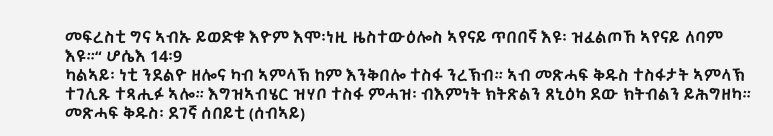መፍረስቲ ግና ኣብኡ ይወድቁ እዮም እሞ፡ነዚ ዜስተውዕሎስ ኣየናይ ጥበበኛ እዩ፡ ዝፈልጦኸ ኣየናይ ለባም እዩ።“ ሆሴእ 14፡9
ካልኣይ፡ ነቲ ንደልዮ ዘሎና ካብ ኣምላኽ ከም እንቅበሎ ተስፋ ንረኽብ። ኣብ መጽሓፍ ቅዱስ ተስፋታት ኣምላኽ ተገሊጹ ተጻሒፉ ኣሎ። እግዝኣብሄር ዝሃቦ ተስፋ ምሓዝ፡ ብእምነት ክትጽልን ጸኒዕካ ደው ክትብልን ይሕግዘካ። መጽሓፍ ቅዱስ፡ ደገኛ ሰበይቲ (ሰብኣይ)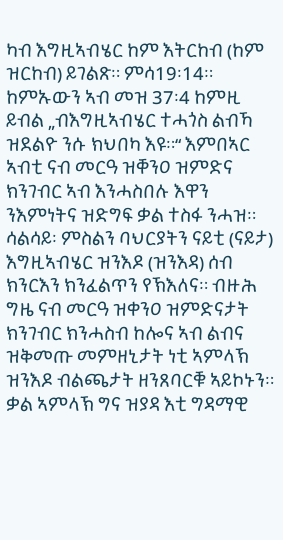ካብ እግዚኣብሄር ከም እትርከብ (ከም ዝርከብ) ይገልጽ። ምሳ19፡14። ከምኡውን ኣብ መዝ 37፡4 ከምዚ ይብል „ብእግዚኣብሄር ተሓጎስ ልብኻ ዝደልዮ ንሱ ክህበካ እዩ።“ እምበኣር ኣብቲ ናብ መርዓ ዝቐንዐ ዝምድና ክንገብር ኣብ እንሓስበሉ እዋን ንእምነትና ዝድግፍ ቃል ተስፋ ንሓዝ።
ሳልሳይ፡ ምስልን ባህርያትን ናይቲ (ናይታ) እግዚኣብሄር ዝንእዶ (ዝንእዳ) ሰብ ክንርእን ክንፈልጥን የኽእለና። ብዙሕ ግዜ ናብ መርዓ ዝቀንዐ ዝምድናታት ክንገብር ክንሓስብ ከሎና ኣብ ልብና ዝቅመጡ መምዘኒታት ነቲ ኣምላኽ ዝንእዶ ብልጫታት ዘንጸባርቑ ኣይኮኑን። ቃል ኣምላኽ ግና ዝያዳ እቲ ግዳማዊ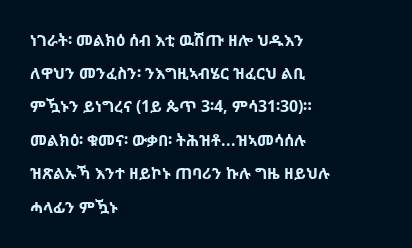ነገራት፡ መልክዕ ሰብ እቲ ዉሽጡ ዘሎ ህዱእን ለዋህን መንፈስን፡ ንእግዚኣብሄር ዝፈርህ ልቢ ምዃኑን ይነግረና (1ይ ጴጥ 3፡4, ምሳ31፡30)። መልክዕ፡ ቁመና፡ ውቃበ፡ ትሕዝቶ...ዝኣመሳሰሉ ዝጽልኡኻ እንተ ዘይኮኑ ጠባሪን ኩሉ ግዜ ዘይህሉ ሓላፊን ምዃኑ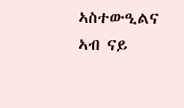ኣስተውዒልና ኣብ ናይ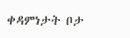ቀዳምነታት ቦታ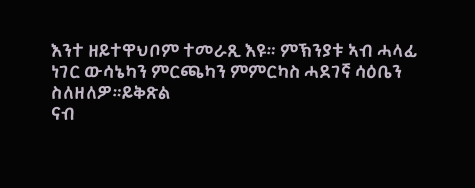እንተ ዘይተዋህቦም ተመራጺ እዩ። ምኽንያቱ ኣብ ሓላፊ ነገር ውሳኔካን ምርጫካን ምምርካስ ሓደገኛ ሳዕቤን ስለዘለዎ።ይቅጽል
ናብ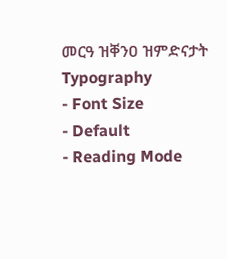መርዓ ዝቐንዐ ዝምድናታት
Typography
- Font Size
- Default
- Reading Mode